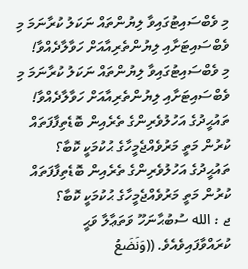މި ވެބްސައިޓުގައިވާ ލިޔުންތައް ނަކަލު ކުރާނަމަ މި ވެބްސައިޓަށާއި ލިޔުންތެރިއާއަށް ހަވާލާދެއްވާ!
މި ވެބްސައިޓުގައިވާ ލިޔުންތައް ނަކަލު ކުރާނަމަ މި ވެބްސައިޓަށާއި ލިޔުންތެރިއާއަށް ހަވާލާދެއްވާ!
ތައުޙީދުގެ އަހުލުވެރިންގެ ތެރެއިން ބޮޑެތިފާފަތައް ކުރުން މަތީ މަރުވެއްޖެމީހާގެ ޙުކުމަކީ ކޮބާ؟
ތައުޙީދުގެ އަހުލުވެރިންގެ ތެރެއިން ބޮޑެތިފާފަތައް ކުރުން މަތީ މަރުވެއްޖެމީހާގެ ޙުކުމަކީ ކޮބާ؟
ޖ : الله ސުބުޙާނަހޫ ވަތަޢާލާ ވަޙީ ކުރައްވާފައިވެއެވެ. ((وَنَضَعُ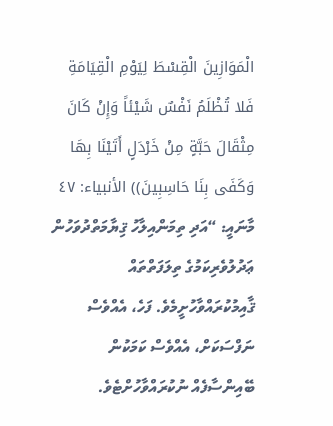الْمَوَازِينَ الْقِسْطَ لِيَوْمِ الْقِيَامَةِ فَلا تُظْلَمُ نَفْسٌ شَيْئاً وَإِنْ كَانَ مِثْقَالَ حَبَّةٍ مِنْ خَرْدَلٍ أَتَيْنَا بِهَا وَكَفَى بِنَا حَاسِبِينَ)) الأنبياء: ٤٧ މާނައީ: “އަދި ތިމަންއިލާހު ޤިޔާމަތްދުވަހުން ޢަދުލުވެރިކަމުގެ ތިލަފަތްތައް ޤާއިމުކުރައްވާހުށީމެވެ. ފަހެ، އެއްވެސް ނަފްސަކަށް، އެއްވެސް ކަމަކުން ބޭއިންސާފެއް ނުކުރައްވާހުށްޓެވެ.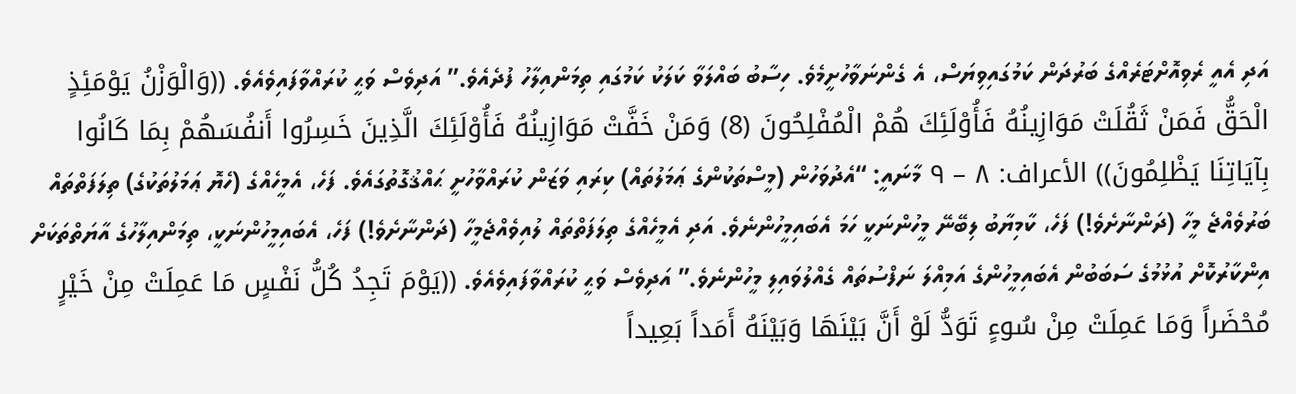އަދި އެއީ ރެވިއޮށްޓަރެއްގެ ބަރުދަން ކަމުގައިވިޔަސް، އެ ގެންނަވާހުށީމެވެ. ހިސާބު ބައްލަވާ ކަލަކު ކަމުގައި ތިމަންއިލާހު ފުދެއެވެ.” އަދިވެސް ވަޙީ ކުރައްވާފައިވެއެވެ. ((وَالْوَزْنُ يَوْمَئِذٍ الْحَقُّ فَمَنْ ثَقُلَتْ مَوَازِينُهُ فَأُوْلَئِكَ هُمْ الْمُفْلِحُونَ (8) وَمَنْ خَفَّتْ مَوَازِينُهُ فَأُوْلَئِكَ الَّذِينَ خَسِرُوا أَنفُسَهُمْ بِمَا كَانُوا بِآيَاتِنَا يَظْلِمُونَ)) الأعراف: ٨ – ٩ މާނައީ: “އެދުވަހުން (މީސްތަކުންގެ ޢަމަލުތައް) ކިރައި ވަޒަން ކުރައްވާހުށީ ޙައްޤުގޮތުގައެވެ. ފަހެ، އެމީހެއްގެ (ހެޔޮ ޢަމަލުތަކުގެ) ތިލަފަތްތައް ބަރުވެއްޖެ މީހާ (ދަންނާށެވެ!) ފަހެ، ކާމިޔާބު ލިބޭނޭ މީހުންނަކީ ހަމަ އެބައިމީހުންނެވެ. އަދި އެމީހެއްގެ ތިލަފަތްތައް ލުއިވެއްޖެމީހާ (ދަންނާށެވެ!) ފަހެ، އެބައިމީހުންނަކީ، ތިމަންއިލާހުގެ އާޔަތްތަކަށް އިންކާރުކޮށް އުޅުމުގެ ސަބަބުން އެބައިމީހުންގެ އަމިއްލަ ނަފްސުތައް ގެއްލުވައިލި މީހުންނެވެ.” އަދިވެސް ވަޙީ ކުރައްވާފައިވެއެވެ. ((يَوْمَ تَجِدُ كُلُّ نَفْسٍ مَا عَمِلَتْ مِنْ خَيْرٍ مُحْضَراً وَمَا عَمِلَتْ مِنْ سُوءٍ تَوَدُّ لَوْ أَنَّ بَيْنَهَا وَبَيْنَهُ أَمَداً بَعِيداً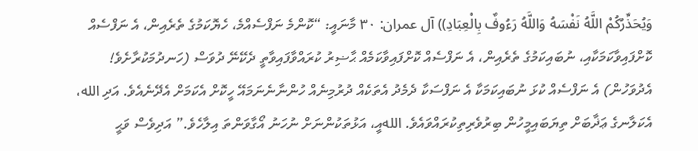وَيُحَذِّرُكُمْ اللَّهُ نَفْسَهُ وَاللَّهُ رَءُوفٌ بِالْعِبَادِ)) آل عمران: ٣٠ މާނައީ: “ކޮންމެ ނަފްސެއްމެ، ހެޔޮކަމުގެ ތެރެއިން، އެ ނަފްސެއް ކޮށްފައިވާކަމަކާއި، ނުބައިކަމުގެ ތެރެއިން، އެ ނަފްސެއް ކޮށްފައިވާކަމެއް ޙާޟިރު ކުރައްވާފައިވާތީ ދެކޭނޭ ދުވަސް (ހަނދުމަކުރާށެވެ! އެދުވަހުން) އެ ނަފްސެއް ކުޅަ ނުބައިކަމަކާ އެ ނަފްސަކާ ދެމެދު އެތަކެއް ދުރުމިނެއް ހުންނާނެނަމައޭ ހީކޮށް އެކަމަށް އެދޭނެއެވެ. އަދި الله، އެކަލާނގެ ޢަޛާބަށް ތިޔަބައިމީހުން ބިރުވެރިތިކުރައްވައެވެ. اللهއީ، އަޅުތަކުންނަށް ނުހަނު އޯގާވަންތަ އިލާހެވެ.” އަދިވެސް ވަޙީ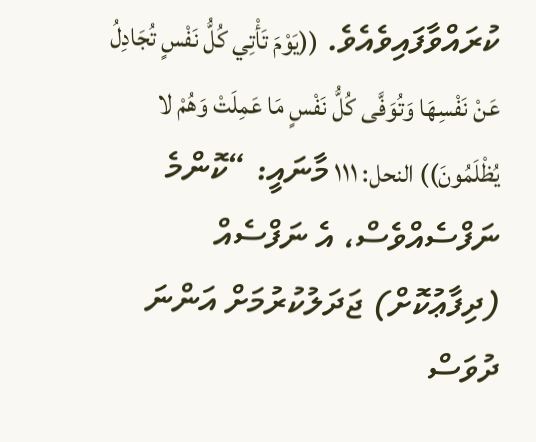ކުރައްވާފައިވެއެވެ. ((يَوْمَ تَأْتِي كُلُّ نَفْسٍ تُجَادِلُ عَنْ نَفْسِهَا وَتُوَفَّى كُلُّ نَفْسٍ مَا عَمِلَتْ وَهُمْ لا يُظْلَمُونَ)) النحل: ١١١ މާނައީ: “ކޮންމެ ނަފްސެއްވެސް، އެ ނަފްސެއް (ދިފާޢުކޮށް) ޖަދަލުކުރުމަށް އަންނަ ދުވަސް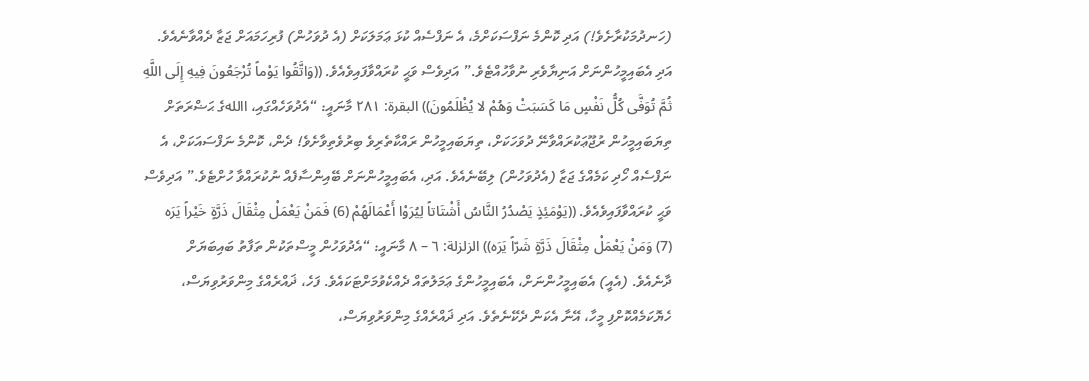(ހަނދުމަކުރާށެވެ!) އަދި ކޮންމެ ނަފްސަކަށްމެ، އެ ނަފްސެއް ކުޅަ ޢަމަލަކަށް (އެ ދުވަހުން) ފުރިހަމައަށް ޖަޒާ ދެއްވާނެއެވެ. އަދި އެބައިމީހުންނަށް އަނިޔާވެރި ނުވާހުއްޓެވެ.” އަދިވެސް ވަޙީ ކުރައްވާފައިވެއެވެ. ((وَاتَّقُوا يَوْماً تُرْجَعُونَ فِيهِ إِلَى اللَّهِ ثُمَّ تُوَفَّى كُلُّ نَفْسٍ مَا كَسَبَتْ وَهُمْ لا يُظْلَمُونَ)) البقرة: ٢٨١ މާނައީ: “އެދުވަހެއްގައި، االلهގެ ޙަޟްރަތަށް ތިޔަބައިމީހުން ރުޖޫޢަކުރައްވާނޭ ދުވަހަކަށް، ތިޔަބައިމީހުން ރައްކާތެރިވެ ބިރުވެތިވާށެވެ! ދެން، ކޮންމެ ނަފްސައަކަށް، އެ ނަފްސެއް ހޯދި ކަމެއްގެ ޖަޒާ (އެދުވަހުން) ލިބޭނެއެވެ. އަދި، އެބައިމީހުންނަށް ބޭއިންސާފެއް ނުކުރައްވާ ހުށްޓެވެ.” އަދިވެސް ވަޙީ ކުރައްވާފައިވެއެވެ. ((يَوْمَئِذٍ يَصْدُرُ النَّاسُ أَشْتَاتاً لِيُرَوْا أَعْمَالَهُمْ (6) فَمَنْ يَعْمَلْ مِثْقَالَ ذَرَّةٍ خَيْراً يَرَه (7) وَمَنْ يَعْمَلْ مِثْقَالَ ذَرَّةٍ شَرّاً يَرَه)) الزلزلة: ٦ – ٨ މާނައީ: “އެދުވަހުން މީސްތަކުން ތަފާތު ބައިބަޔަށް ދާނެއެވެ. (އެއީ) އެބައިމީހުންނަށް، އެބައިމީހުންގެ ޢަމަލުތައް ދެއްކެވުމަށްޓަކައެވެ. ފަހެ، ޛައްރެއްގެ މިންވަރުވިޔަސް، ހެޔޮކަމެއްކޮށްފި މީހާ، އޭނާ އެކަން ދެކޭނެތެވެ. އަދި ޛައްރެއްގެ މިންވަރުވިޔަސް،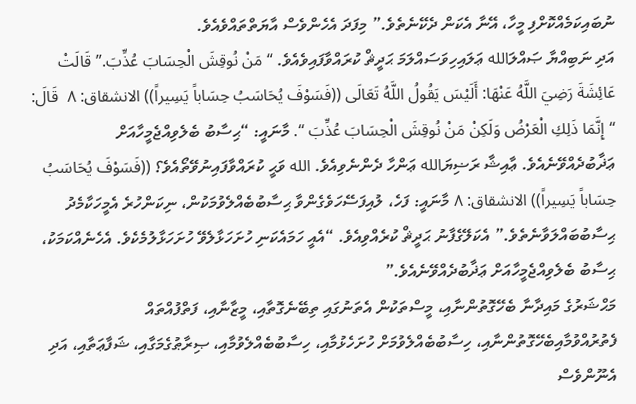ނުބައިކަމެއްކޮށްފި މީހާ، އޭނާ އެކަން ދެކޭނެތެވެ.” މިފަދަ އެހެންވެސް އާޔަތްތައްވެއެވެ.
އަދި ނަބިއްޔާ ޞައްލަالله ޢަލައިހިވަސައްލަމަ ޙަދީޘް ކުރައްވާފައިވެއެވެ. “مَنْ نُوقِشَ الْحِسَابَ عُذِّبَ.” قَالَتْ عَائِشَةَ رَضِيَ اللَّهُ عَنْهَا: أَلَيْسَ يَقُولُ اللَّهُ تَعَالَى ((فَسَوْفَ يُحَاسَبُ حِسَاباً يَسِيراً)) الانشقاق: ٨  قَالَ: “إِنَّمَا ذَلِكِ الْعَرْضُ وَلَكِنْ مَنْ نُوقِشَ الْحِسَابَ عُذِّبَ “. މާނައީ: “ޙިސާބު ބެލެވިއްޖެމީހާއަށް ޢަޛާބުދެއްވޭނެއެވެ. ޢާއިޝާ ރަޟިޔަالله ޢަންހާ ދެންނެވިއެވެ. الله ވަޙީ ކުރައްވާފައިނުވޭތޯއެވެ؟ ((فَسَوْفَ يُحَاسَبُ حِسَاباً يَسِيراً)) الانشقاق: ٨ މާނައީ: ފަހެ، ލުއިފަސޭހަވެގެންވާ ޙިސާބުބެއްލެވުމަކުން، ނިކަންހުރެ އެމީހަކާމެދު ޙިސާބުބައްލަވާނެތެވެ.” އެކަލޭގެފާނު ޙަދީޘް ކުރެއްވިއެވެ. “އެއީ ހަމައެކަނި ހުށަހަޅާލެވޭ ހުށަހަޅާލުމެކެވެ. އެހެނެއްކަމަކު، ޙިސާބު ބެލެވިއްޖެމީހާއަށް ޢަޛާބުދެއްވޭނެއެވެ.”
މަޙްޝަރުގެ މައިދާނާ ބެހޭގޮތުންނާއި، މީސްތަކުން އެތަނުގައި ތިބޭނެގޮތާއި، މީޒާނާއި، ފަތްފުއްތައް ފެތުރުއްވުމާއިބެހޭގޮތުންނާއި، ހިސާބުބެއްލެވުމަށް ހުށަހެޅުމާއި، ހިސާބުބެއްލެވުމާއި، ޞިރާޠުގެމަގާއި، ޝަފާޢަތާއި، އަދި އެނޫންވެސް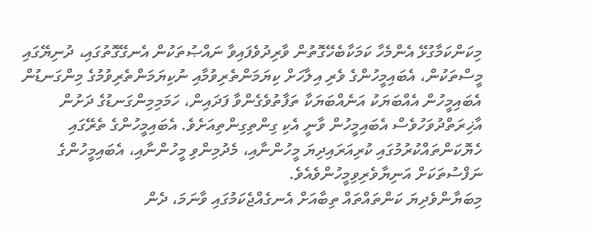މިކަންކަމާގުޅޭ އެންމެހާ ކަމަކާބެހޭގޮތުން ވާރިދުވެފައިވާ ނައްޞުތަކުން އެނގޭގޮތުގައި، ދުނިޔޭގައި މީސްތަކުން، އެބައިމީހުންގެ ވެރި އިލާހަށް ކިޔަމަންތެރިވުމާއި ނުކިޔަމަންތެރިވުމުގެ މިންގަނޑުން އެބައިމީހުން އެއްބަޔަކު އަނެއްބަޔަކާ ތަފާތުވެގެންވާ ފަދައިން، ހަމަމިމިންގަނޑުގެ ދަށުން އާޚިރަތްދުވަހުވެސް އެބައިމީހުން ވާނީ އެކި ގިންތިގިންތިއަށެވެ. އެބައިމީހުންގެ ތެރޭގައި ހެޔޮކަންތައްކުރުމުގައި ކުރިއަރައިދިޔަ މީހުންނާއި، މެދުމިންވި މީހުންނާއި، އެބައިމީހުންގެ ނަފްސުތަކަށް އަނިޔާވެރިވިމީހުންވެއެވެ.
މިބަޔާންވެދިޔަ ކަންތައްތައް ތިބާއަށް އެނގެއްޖެކަމުގައި ވާނަމަ، ދެން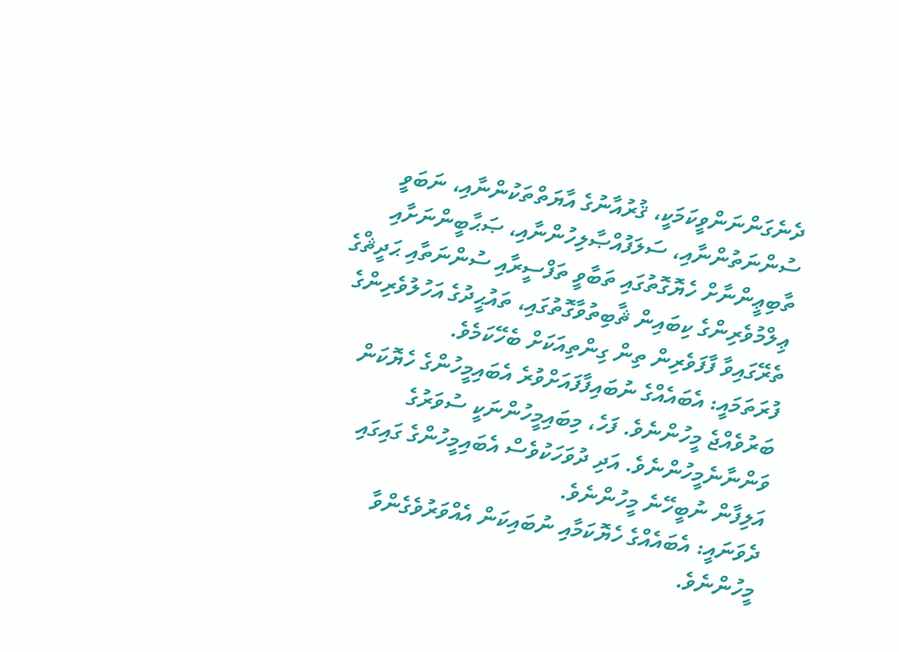ދެނެގަންނަންވީކަމަކީ، ޤުރުއާނުގެ އާޔަތްތަކުންނާއި، ނަބަވީ ސުންނަތުންނާއި، ސަލަފުއްޞާލިހުންނާއި، ޞަޙާބީންނަށާއި ތާބިޢީންނާށް ހެޔޮގޮތުގައި ތަބާވީ ތަފްސީރާއި ސުންނަތާއި ޙަދީޘްގެ ޢިލްމުވެރިންގެ ކިބައިން ޘާބިތުވާގޮތުގައި، ތައުޙީދުގެ އަހުލުވެރިންގެ ތެރޭގައިވާ ފާފަވެރިން ތިން ގިންތިއަކަށް ބެހޭކަމެވެ.
ފުރަތަމައީ: އެބައެއްގެ ނުބައިފާފައަށްވުރެ އެބައިމީހުންގެ ހެޔޮކަން ބަރުވެއްޖެ މީހުންނެވެ. ފަހެ، މިބައިމީހުންނަކީ ސުވަރުގެ ވަންނާނެމީހުންނެވެ. އަދި ދުވަހަކުވެސް އެބައިމީހުންގެ ގައިގައި އަލިފާން ނުބީހޭނެ މީހުންނެވެ.
ދެވަނައީ: އެބައެއްގެ ހެޔޮކަމާއި ނުބައިކަން އެއްވަރުވެގެންވާ މީހުންނެވެ.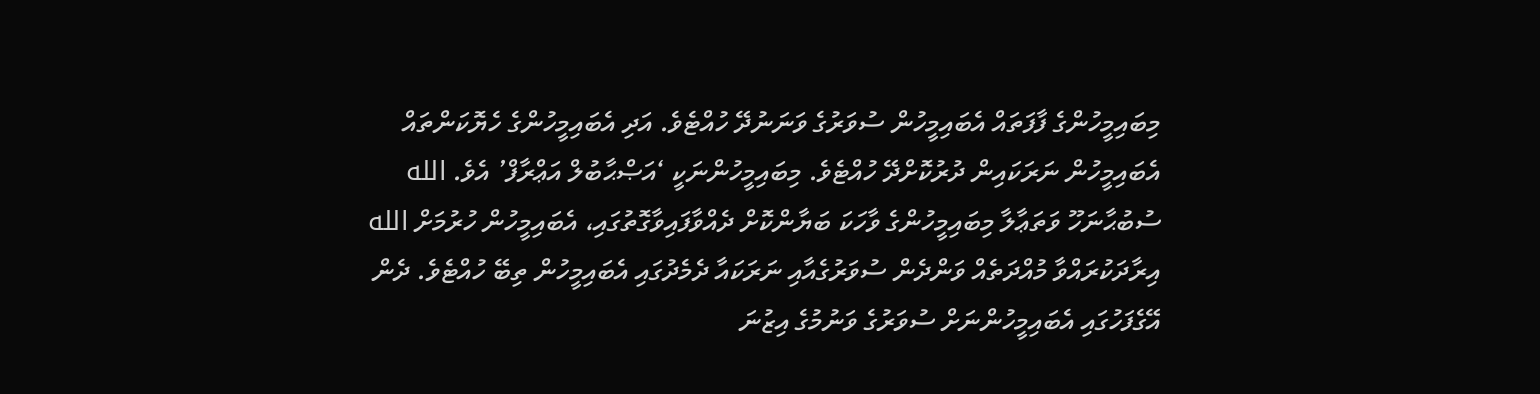މިބައިމީހުންގެ ފާފަތައް އެބައިމީހުން ސުވަރުގެ ވަނަނުދޭ ހުއްޓެވެ. އަދި އެބައިމީހުންގެ ހެޔޮކަންތައް އެބައިމީހުން ނަރަކައިން ދުރުކޮށްދޭ ހުއްޓެވެ. މިބައިމީހުންނަކީ ‘އަޞްޙާބުލް އަޢްރާފް’ އެވެ. الله ސުބުޙާނަހޫ ވަތަޢާލާ މިބައިމީހުންގެ ވާހަކަ ބަޔާންކޮށް ދެއްވާފައިވާގޮތުގައި، އެބައިމީހުން ހުރުމަށް الله އިރާދަކުރައްވާ މުއްދަތެއް ވަންދެން ސުވަރުގެއާއި ނަރަކައާ ދެމެދުގައި އެބައިމީހުން ތިބޭ ހުއްޓެވެ. ދެން އޭގެފަހުގައި އެބައިމީހުންނަށް ސުވަރުގެ ވަނުމުގެ އިޒުނަ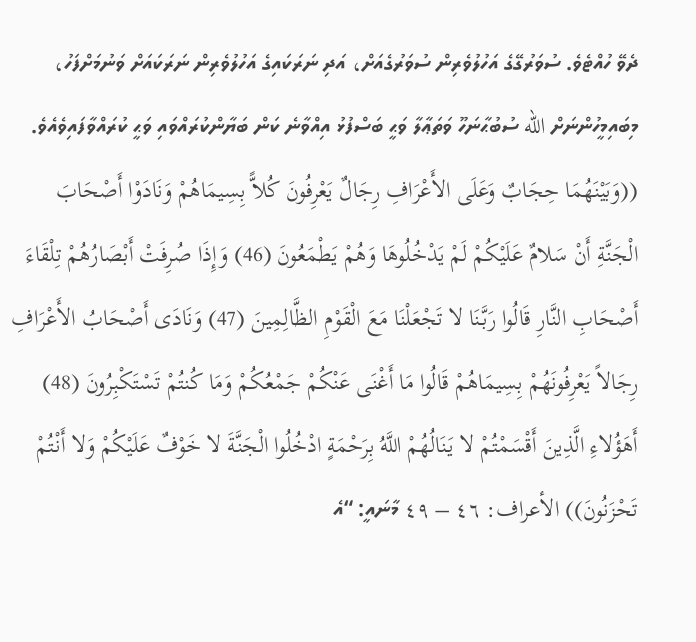ދެވޭ ހުއްޓެވެ. ސުވަރުގޭގެ އަހުލުވެރިން ސުވަރުގެއަށް، އަދި ނަރަކައިގެ އަހުލުވެރިން ނަރަކައަށް ވަނުމަށްފަހު، މިބައިމީހުންނަށް الله ސުބުޙާނަހޫ ވަތަޢާލާ ވަޙީ ބަސްފުޅު އިއްވާނެ ކަން ބަޔާންކުރައްވައި ވަޙީ ކުރައްވާފައިވެއެވެ. ((وَبَيْنَهُمَا حِجَابٌ وَعَلَى الأَعْرَافِ رِجَالٌ يَعْرِفُونَ كُلاًّ بِسِيمَاهُمْ وَنَادَوْا أَصْحَابَ الْجَنَّةِ أَنْ سَلامٌ عَلَيْكُمْ لَمْ يَدْخُلُوهَا وَهُمْ يَطْمَعُونَ (46) وَإِذَا صُرِفَتْ أَبْصَارُهُمْ تِلْقَاءَ أَصْحَابِ النَّارِ قَالُوا رَبَّنَا لا تَجْعَلْنَا مَعَ الْقَوْمِ الظَّالِمِينَ (47) وَنَادَى أَصْحَابُ الأَعْرَافِ رِجَالاً يَعْرِفُونَهُمْ بِسِيمَاهُمْ قَالُوا مَا أَغْنَى عَنْكُمْ جَمْعُكُمْ وَمَا كُنتُمْ تَسْتَكْبِرُونَ (48) أَهَؤُلاءِ الَّذِينَ أَقْسَمْتُمْ لا يَنَالُهُمْ اللَّهُ بِرَحْمَةٍ ادْخُلُوا الْجَنَّةَ لا خَوْفٌ عَلَيْكُمْ وَلا أَنْتُمْ تَحْزَنُونَ)) الأعراف: ٤٦ – ٤٩ މާނައީ: “އެ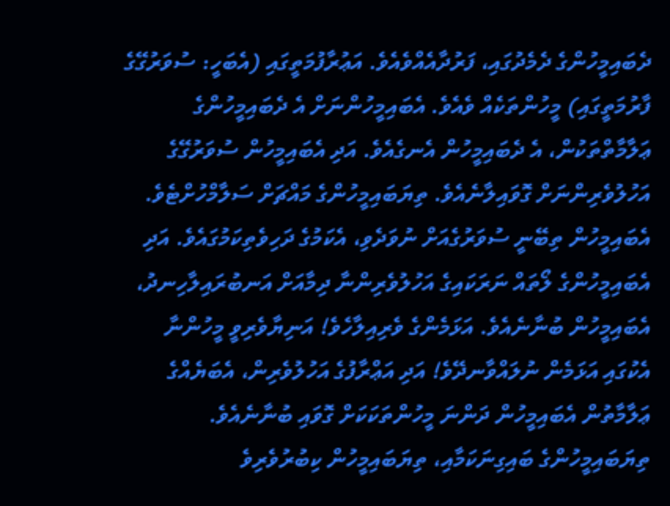ދެބައިމީހުންގެ ދެމެދުގައި، ފަރުދާއެއްވެއެވެ. އަޢުރާފުމަތީގައި (އެބަހީ: ސުވަރުގޭގެ ފާރުމަތީގައި) މީހުންތަކެއް ވެއެވެ. އެބައިމީހުންނަށް އެ ދެބައިމީހުންގެ ޢަލާމާތްތަކުން، އެ ދެބައިމީހުން އެނގެއެވެ. އަދި އެބައިމީހުން ސުވަރުގޭގެ އަހުލުވެރިންނަށް ގޮވައިލާނެއެވެ. ތިޔަބައިމީހުންގެ މައްޗަށް ސަލާމްހުށްޓެވެ. އެބައިމީހުން ތިބޭނީ ސުވަރުގެއަށް ނުވަދެވި، އެކަމުގެ ދަހިވެތިކަމުގައެވެ. އަދި އެބައިމީހުންގެ ލޯތައް ނަރަކައިގެ އަހުލުވެރިންނާ ދިމާއަށް އަނބުރައިލާހިނދު، އެބައިމީހުން ބުނާނެއެވެ. އަޅަމެންގެ ވެރިއިލާހެވެ! އަނިޔާވެރިވީ މީހުންނާ އެކުގައި އަޅަމެން ނުލައްވާނދޭވެ! އަދި އަޢްރާފުގެ އަހުލުވެރިން، އެބަޔެއްގެ ޢަލާމާތުން އެބައިމީހުން ދަންނަ މީހުންތަކަކަށް ގޮވައި ބުނާނެއެވެ. ތިޔަބައިމީހުންގެ ބައިގިނަކަމާއި، ތިޔަބައިމީހުން ކިބުރުވެރިވެ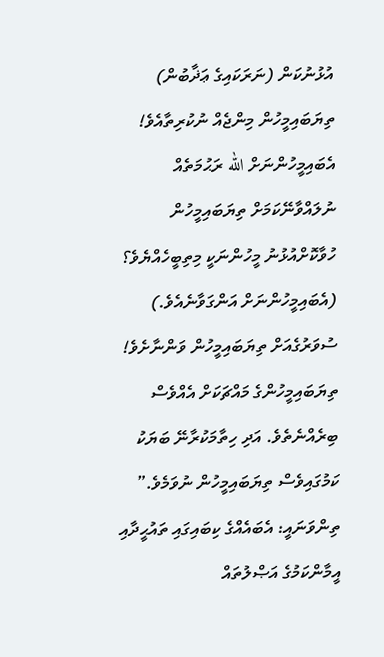އުޅުނުކަން (ނަރަކައިގެ ޢަޛާބުން) ތިޔަބައިމީހުން މިންޖެއް ނުކުރިތާއެވެ! އެބައިމީހުންނަށް الله ރަޙުމަތެއް ނުލައްވާނޭކަމަށް ތިޔަބައިމީހުން ހުވާކޮށްއުޅުނު މީހުންނަކީ މިތިބީހެއްޔެވެ؟ (އެބައިމީހުންނަށް އަންގަވާނެއެވެ.) ސުވަރުގެއަށް ތިޔަބައިމީހުން ވަންނާށެވެ! ތިޔަބައިމީހުންގެ މައްޗަކަށް އެއްވެސް ބިރެއްނެތެވެ. އަދި ހިތާމަކުރާނޭ ބަޔަކު ކަމުގައިވެސް ތިޔަބައިމީހުން ނުވަމެވެ.”
ތިންވަނައީ: އެބައެއްގެ ކިބައިގައި ތައުޙީދާއި އީމާންކަމުގެ އަޞްލުތައް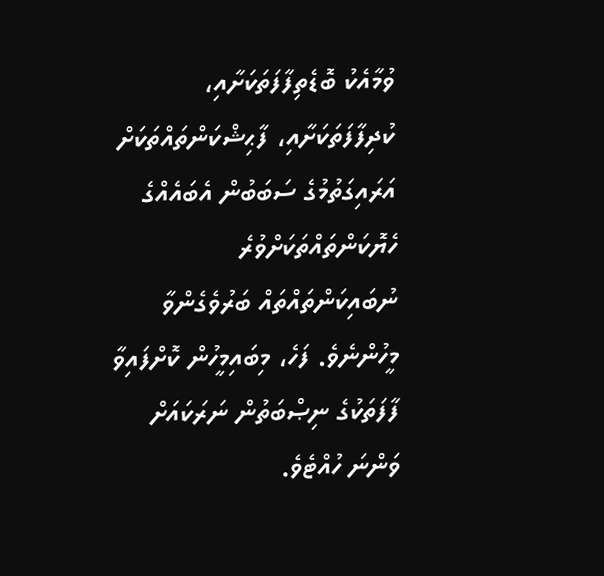ވުމާއެކު ބޮޑެތިފާފަތަކަށާއި، ކުދިފާފަތަކަށާއި، ފާޙިޝްކަންތައްތަކަށް އަރައިގަތުމުގެ ސަބަބުން އެބައެއްގެ ހެޔޮކަންތައްތަކަށްވުރެ ނުބައިކަންތައްތައް ބަރުވެގެންވާ މީހުންނެވެ. ފަހެ، މިބައިމީހުން ކޮށްފައިވާ ފާފަތަކުގެ ނިޞްބަތުން ނަރަކައަށް ވަންނަ ހުއްޓެވެ.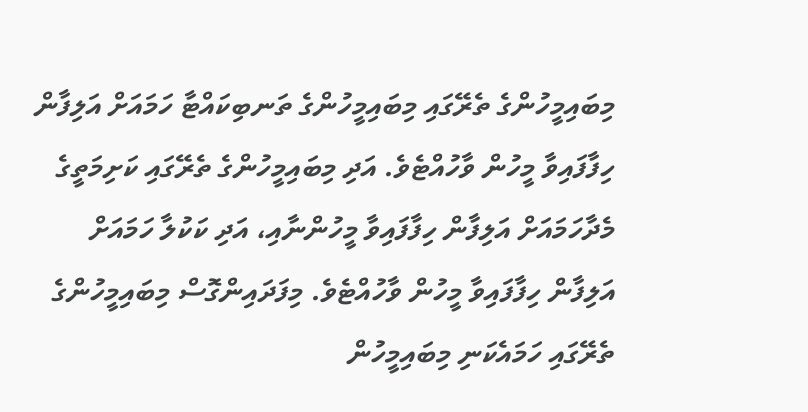މިބައިމީހުންގެ ތެރޭގައި މިބައިމީހުންގެ ތަނބިކައްޓާ ހަމައަށް އަލިފާން ހިފާފައިވާ މީހުން ވާހުއްޓެވެ. އަދި މިބައިމީހުންގެ ތެރޭގައި ކަށިމަތީގެ މެދާހަމައަށް އަލިފާން ހިފާފައިވާ މީހުންނާއި، އަދި ކަކުލާ ހަމައަށް އަލިފާން ހިފާފައިވާ މީހުން ވާހުއްޓެވެ. މިފަދައިންގޮސް މިބައިމީހުންގެ ތެރޭގައި ހަމައެކަނި މިބައިމީހުން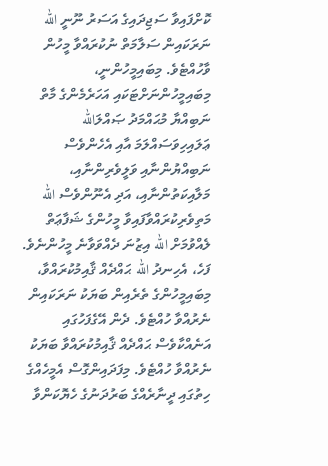ކޮށްފައިވާ ސަޖިދައިގެ އަސަރު ނޫނީ الله ނަރަކައިން ސަލާމަތް ނުކުރައްވާ މީހުން ވާހުއްޓެވެ. މިބައިމީހުންނީ، މިބައިމީހުންނަށްޓަކައި އަހަރެމެންގެ މާތް ނަބިއްޔާ މުޙައްމަދު ޞައްލަالله ޢަލައިހިވަސައްލަމަ އާއި އެހެންވެސް ނަބިއްޔުންނާއި ވަލީވެރިންނާއި، މަލާއިކަތުންނާއި، އަދި އެނޫންވެސް الله މަތިވެރިކުރައްވާފައިވާ މީހުންގެ ޝަފާޢަތް ލެއްވުމަށް الله އިޒުނަ ދެއްވަވާނެ މީހުންނެވެ. ފަހެ، އެހިނދު الله ޙައްދެއް ޤާއިމުކުރައްވާ، މިބައިމީހުންގެ ތެރެއިން ބަޔަކު ނަރަކައިން ނެރުއްވާ ހުއްޓެވެ. ދެން އޭގެފަހުގައި އަނެއްކާވެސް ޙައްދެއް ޤާއިމުކުރައްވާ ބަޔަކު ނެރުއްވާ ހުއްޓެވެ. މިފަދައިންގޮސް އެމީހެއްގެ ހިތުގައި ދީނާރެއްގެ ބަރުދަނުގެ ހެޔޮކަންވާ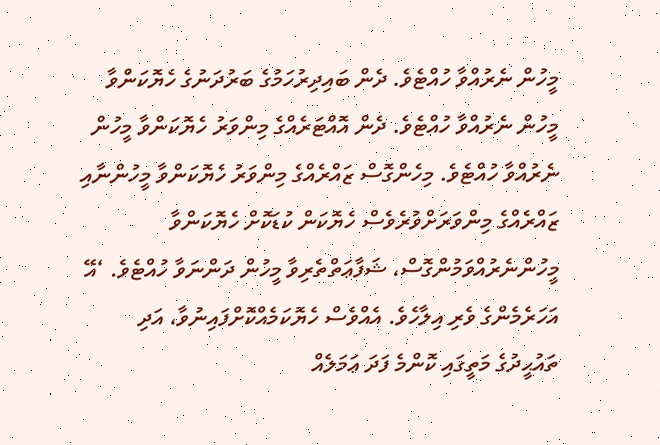މީހުން ނެރުއްވާ ހުއްޓެވެ. ދެން ބައިދިރުހަމުގެ ބަރުދަނުގެ ހެޔޮކަންވާ މީހުން ނެރުއްވާ ހުއްޓެވެ. ދެން އޮއްޓަރެއްގެ މިންވަރު ހެޔޮކަންވާ މީހުން ނެރުއްވާ ހުއްޓެވެ. މިހެންގޮސް ޒައްރެއްގެ މިންވަރު ހެޔޮކަންވާ މީހުންނާއި ޒައްރެއްގެ މިންވަރަށްވުރެވެސް ހެޔޮކަން ކުޑަކޮށް ހެޔޮކަންވާ މީހުންނެރުއްވަމުންގޮސް، ޝަފާޢަތްތެރިވާ މީހުން ދަންނަވާ ހުއްޓެވެ. ‘އޭ އަހަރެމެންގެ ވެރި އިލާހެވެ. އެއްވެސް ހެޔޮކަމެއްކޮށްފައިނުވާ، އަދި ތައުޙީދުގެ މަތީގައި ކޮންމެ ފަދަ ޢަމަލެއް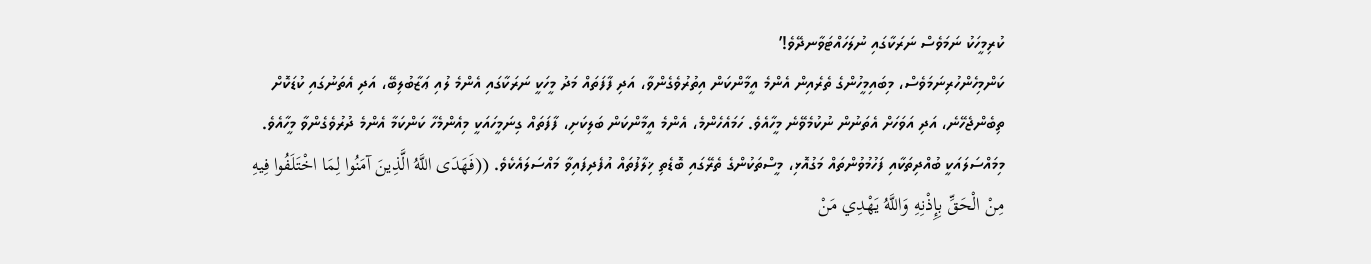ކުރިމީހަކު ނަމަވެސް ނަރަކާގައި ނުލަހައްޓަވާނދޭވެ!’
ކަންމިހެންހުރިނަމަވެސް، މިބައިމީހުންގެ ތެރެއިން އެންމެ އީމާންކަން އިތުރުވެގެންވާ، އަދި ފާފަތައް މަދު މީހަކީ ނަރަކާގައި އެންމެ ލުއި ޢަޒާބުލިބޭ، އަދި އެތަނުގައި ކުޑަކޮށް ތިބެންޖެހޭނެ، އަދި އަވަހަށް އެތަނުން ނުކުމެވޭނެ މީހާއެވެ. ހަމައެހެންމެ، އެންމެ އީމާންކަން ބަލިކަށި، ފާފަތައް ގިނަމީހައަކީ މިއެންމެހާ ކަންކަމާ އެންމެ ދުރުވެގެންވާ މީހާއެވެ.
މިމައްސަލައަކީ ބުއްދިތަކާއި ފަހުމުވުންތައް މަގުއޮޅި، މީސްތަކުންގެ ތެރޭގައި ބޮޑެތި ޚިލާފުތައް އުފެދިފައިވާ މައްސަލައެކެވެ. ((فَهَدَى اللَّهُ الَّذِينَ آمَنُوا لِمَا اخْتَلَفُوا فِيهِ مِنْ الْحَقِّ بِإِذْنِهِ وَاللَّهُ يَهْدِي مَنْ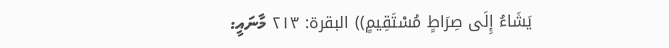يَشَاءُ إِلَى صِرَاطٍ مُسْتَقِيمٍ)) البقرة: ٢١٣ މާނައީ: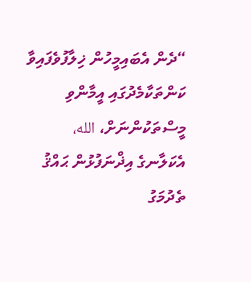“ދެން އެބައިމީހުން ޚިލާފުވެފައިވާ ކަންތަކާމެދުގައި އީމާންވި މީސްތަކުންނަށް، الله، އެކަލާނގެ އިޛްނަފުޅުން ޙައްޤު ތެދުމަގު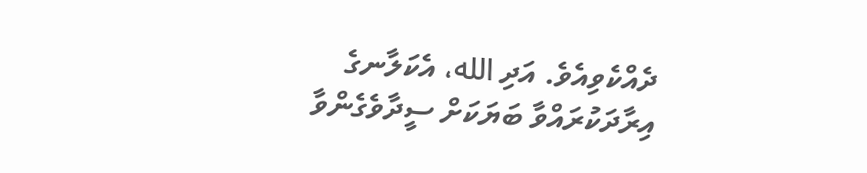ދެއްކެވިއެވެ. އަދި الله، އެކަލާނގެ އިރާދަކުރައްވާ ބަޔަކަށް ސީދާވެގެންވާ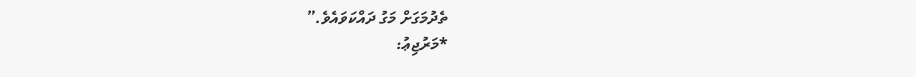ތެދުމަގަށް މަގު ދައްކަވައެވެ.”
*މަރުޖިޢު: